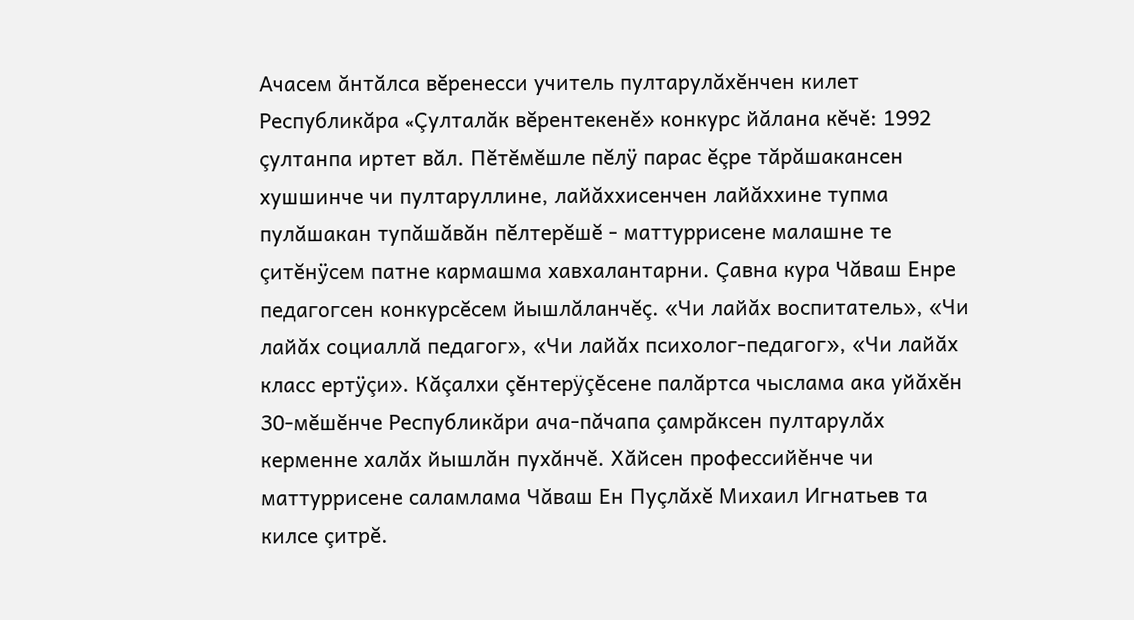Ачасем ăнтăлса вĕренесси учитель пултарулăхĕнчен килет
Республикăра «Çулталăк вĕрентекенĕ» конкурс йăлана кĕчĕ: 1992 çултанпа иртет вăл. Пĕтĕмĕшле пĕлÿ парас ĕçре тăрăшакансен хушшинче чи пултаруллине, лайăххисенчен лайăххине тупма пулăшакан тупăшăвăн пĕлтерĕшĕ - маттуррисене малашне те çитĕнÿсем патне кармашма хавхалантарни. Çавна кура Чăваш Енре педагогсен конкурсĕсем йышлăланчĕç. «Чи лайăх воспитатель», «Чи лайăх социаллă педагог», «Чи лайăх психолог-педагог», «Чи лайăх класс ертÿçи». Кăçалхи çĕнтерÿçĕсене палăртса чыслама ака уйăхĕн 30-мĕшĕнче Республикăри ача-пăчапа çамрăксен пултарулăх керменне халăх йышлăн пухăнчĕ. Хăйсен профессийĕнче чи маттуррисене саламлама Чăваш Ен Пуçлăхĕ Михаил Игнатьев та килсе çитрĕ.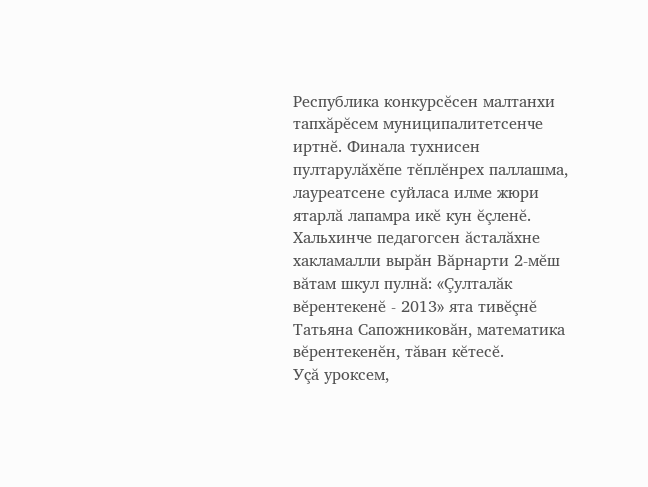Республика конкурсĕсен малтанхи тапхăрĕсем муниципалитетсенче иртнĕ. Финала тухнисен пултарулăхĕпе тĕплĕнрех паллашма, лауреатсене суйласа илме жюри ятарлă лапамра икĕ кун ĕçленĕ. Хальхинче педагогсен ăсталăхне хакламалли вырăн Вăрнарти 2-мĕш вăтам шкул пулнă: «Çулталăк вĕрентекенĕ - 2013» ята тивĕçнĕ Татьяна Сапожниковăн, математика вĕрентекенĕн, тăван кĕтесĕ.
Уçă уроксем,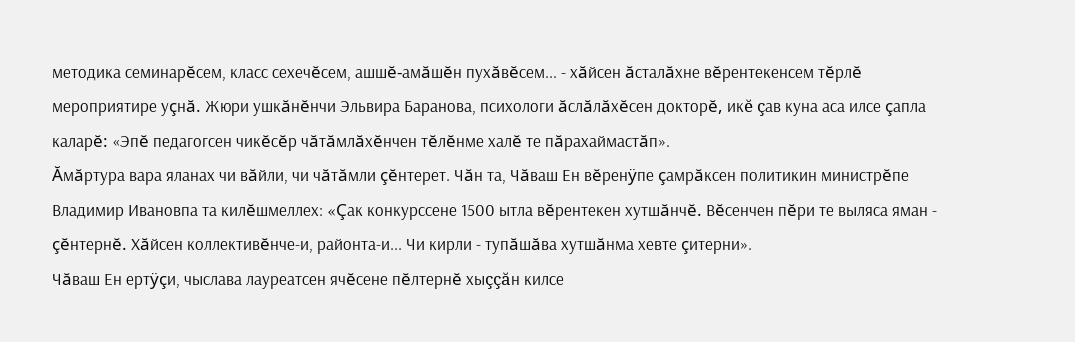методика семинарĕсем, класс сехечĕсем, ашшĕ-амăшĕн пухăвĕсем... - хăйсен ăсталăхне вĕрентекенсем тĕрлĕ мероприятире уçнă. Жюри ушкăнĕнчи Эльвира Баранова, психологи ăслăлăхĕсен докторĕ, икĕ çав куна аса илсе çапла каларĕ: «Эпĕ педагогсен чикĕсĕр чăтăмлăхĕнчен тĕлĕнме халĕ те пăрахаймастăп».
Ăмăртура вара яланах чи вăйли, чи чăтăмли çĕнтерет. Чăн та, Чăваш Ен вĕренÿпе çамрăксен политикин министрĕпе Владимир Ивановпа та килĕшмеллех: «Çак конкурссене 1500 ытла вĕрентекен хутшăнчĕ. Вĕсенчен пĕри те выляса яман - çĕнтернĕ. Хăйсен коллективĕнче-и, районта-и... Чи кирли - тупăшăва хутшăнма хевте çитерни».
Чăваш Ен ертÿçи, чыслава лауреатсен ячĕсене пĕлтернĕ хыççăн килсе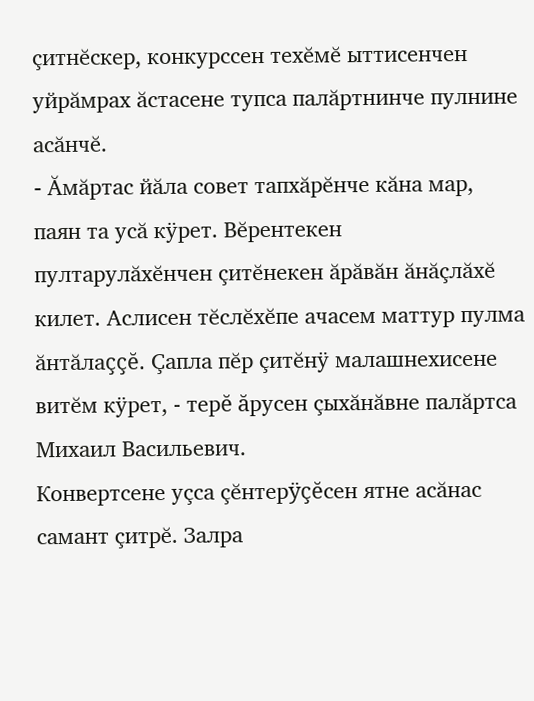çитнĕскер, конкурссен техĕмĕ ыттисенчен уйрăмрах ăстасене тупса палăртнинче пулнине асăнчĕ.
- Ăмăртас йăла совет тапхăрĕнче кăна мар, паян та усă кÿрет. Вĕрентекен пултарулăхĕнчен çитĕнекен ăрăвăн ăнăçлăхĕ килет. Аслисен тĕслĕхĕпе ачасем маттур пулма ăнтăлаççĕ. Çапла пĕр çитĕнÿ малашнехисене витĕм кÿрет, - терĕ ăрусен çыхăнăвне палăртса Михаил Васильевич.
Конвертсене уçса çĕнтерÿçĕсен ятне асăнас самант çитрĕ. Залра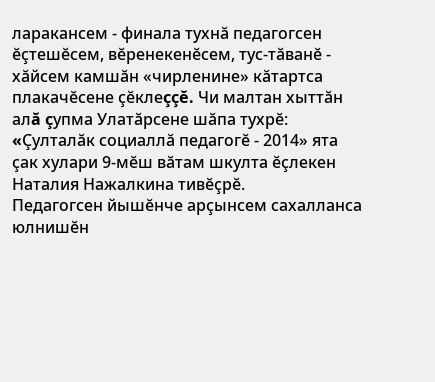ларакансем - финала тухнă педагогсен ĕçтешĕсем, вĕренекенĕсем, тус-тăванĕ - хăйсем камшăн «чирленине» кăтартса плакачĕсене çĕклеççĕ. Чи малтан хыттăн алă çупма Улатăрсене шăпа тухрĕ: «Çулталăк социаллă педагогĕ - 2014» ята çак хулари 9-мĕш вăтам шкулта ĕçлекен Наталия Нажалкина тивĕçрĕ.
Педагогсен йышĕнче арçынсем сахалланса юлнишĕн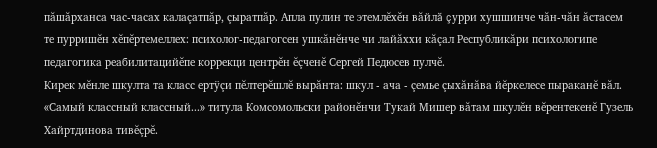пăшăрханса час-часах калаçатпăр, çыратпăр. Апла пулин те этемлĕхĕн вăйлă çурри хушшинче чăн-чăн ăстасем те пурришĕн хĕпĕртемеллех: психолог-педагогсен ушкăнĕнче чи лайăххи кăçал Республикăри психологипе педагогика реабилитацийĕпе коррекци центрĕн ĕçченĕ Сергей Педюсев пулчĕ.
Кирек мĕнле шкулта та класс ертÿçи пĕлтерĕшлĕ вырăнта: шкул - ача - çемье çыхăнăва йĕркелесе пыраканĕ вăл. «Самый классный классный...» титула Комсомольски районĕнчи Тукай Мишер вăтам шкулĕн вĕрентекенĕ Гузель Хайртдинова тивĕçрĕ.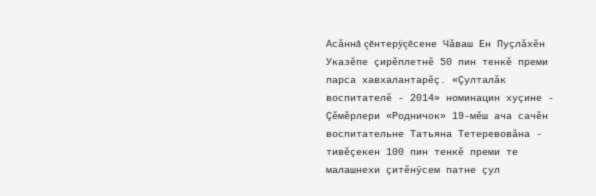Асăннă çĕнтерÿçĕсене Чăваш Ен Пуçлăхĕн Указĕпе çирĕплетнĕ 50 пин тенкĕ преми парса хавхалантарĕç. «Çулталăк воспитателĕ - 2014» номинацин хуçине - Çĕмĕрлери «Родничок» 19-мĕш ача сачĕн воспитательне Татьяна Тетеревовăна - тивĕçекен 100 пин тенкĕ преми те малашнехи çитĕнÿсем патне çул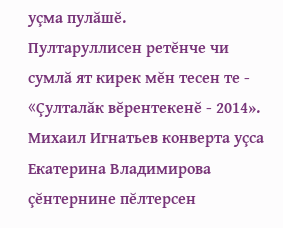уçма пулăшĕ.
Пултаруллисен ретĕнче чи сумлă ят кирек мĕн тесен те - «Çулталăк вĕрентекенĕ - 2014». Михаил Игнатьев конверта уçса Екатерина Владимирова çĕнтернине пĕлтерсен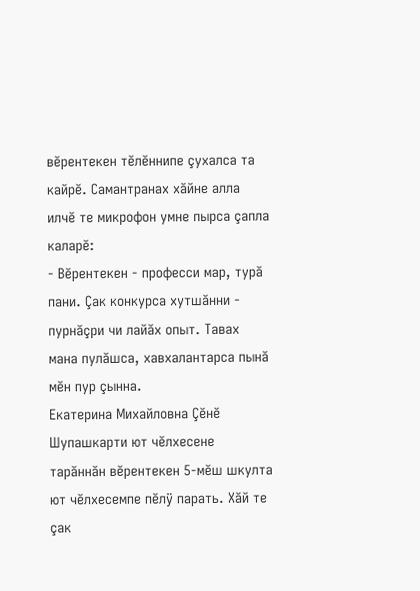вĕрентекен тĕлĕннипе çухалса та кайрĕ. Самантранах хăйне алла илчĕ те микрофон умне пырса çапла каларĕ:
- Вĕрентекен - професси мар, турă пани. Çак конкурса хутшăнни - пурнăçри чи лайăх опыт. Тавах мана пулăшса, хавхалантарса пынă мĕн пур çынна.
Екатерина Михайловна Çĕнĕ Шупашкарти ют чĕлхесене тарăннăн вĕрентекен 5-мĕш шкулта ют чĕлхесемпе пĕлÿ парать. Хăй те çак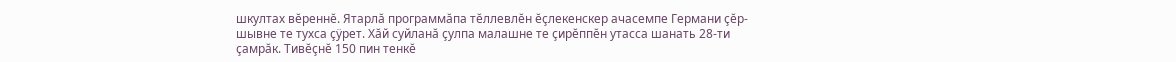шкултах вĕреннĕ. Ятарлă программăпа тĕллевлĕн ĕçлекенскер ачасемпе Германи çĕр-шывне те тухса çÿрет. Хăй суйланă çулпа малашне те çирĕппĕн утасса шанать 28-ти çамрăк. Тивĕçнĕ 150 пин тенкĕ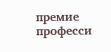премие професси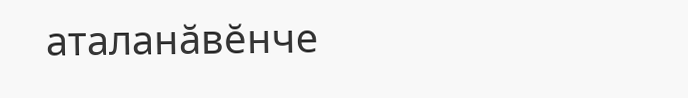аталанăвĕнче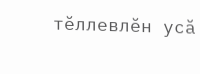тĕллевлĕн усă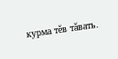курма тĕв тăвать.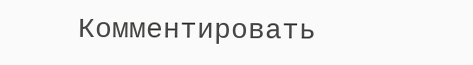Комментировать